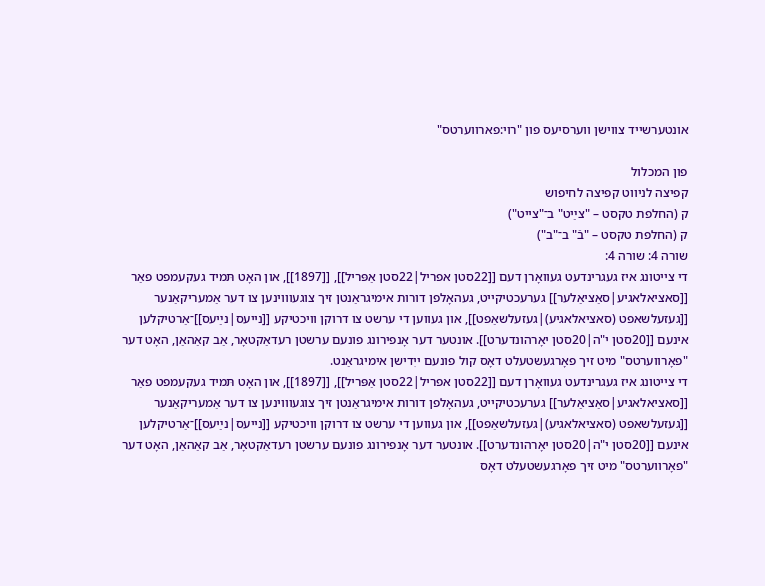אונטערשייד צווישן ווערסיעס פון "רוי:פארווערטס"

פון המכלול
קפיצה לניווט קפיצה לחיפוש
ק (החלפת טקסט – "צײַט" ב־"צייט")
ק (החלפת טקסט – "בֿ" ב־"ב")
שורה 4: שורה 4:
די צייטונג איז געגרינדעט געוואָרן דעם [[22סטן אפריל|22סטן אַפּריל]], [[1897]], און האָט תּמיד געקעמפט פאַר [[סאציאלאגיע|סאַציאַלער]] גערעכטיקייט, געהאָלפן דורות אימיגראַנטן זיך צוגעוווינען צו דער אַמעריקאַנער [[געזעלשאפט (סאציאלאגיע)|געזעלשאַפט]], און געווען די ערשט צו דרוקן וויכטיקע [[נייעס|נײַעס]]־אַרטיקלען אינעם [[20סטן י"ה|20סטן יאָרהונדערט]]. אונטער דער אָנפירונג פונעם ערשטן רעדאַקטאָר, אַב קאַהאַן, האָט דער "פאָרווערטס" מיט זיך פאָרגעשטעלט דאָס קול פונעם ייִדישן אימיגראַנט.
די צייטונג איז געגרינדעט געוואָרן דעם [[22סטן אפריל|22סטן אַפּריל]], [[1897]], און האָט תּמיד געקעמפט פאַר [[סאציאלאגיע|סאַציאַלער]] גערעכטיקייט, געהאָלפן דורות אימיגראַנטן זיך צוגעוווינען צו דער אַמעריקאַנער [[געזעלשאפט (סאציאלאגיע)|געזעלשאַפט]], און געווען די ערשט צו דרוקן וויכטיקע [[נייעס|נײַעס]]־אַרטיקלען אינעם [[20סטן י"ה|20סטן יאָרהונדערט]]. אונטער דער אָנפירונג פונעם ערשטן רעדאַקטאָר, אַב קאַהאַן, האָט דער "פאָרווערטס" מיט זיך פאָרגעשטעלט דאָס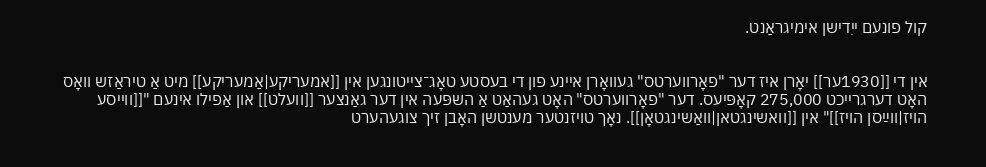קול פונעם ייִדישן אימיגראַנט.


אין די [[1930ער]] יאָרן איז דער "פאָרווערטס" געוואָרן איינע פון די בעסטע טאָג־צייטונגען אין [[אמעריקע|אַמעריקע]] מיט אַ טיראַזש וואָס האָט דערגרייכט 275,000 קאָפּיעס. דער "פאָרווערטס" האָט געהאַט אַ השפּעה אין דער גאַנצער [[וועלט]] און אַפילו אינעם "[[ווייסע הויז|ווײַסן הויז]]" אין [[וואשינגטאן|וואַשינגטאָן]]. נאָך טויזנטער מענטשן האָבן זיך צוגעהערט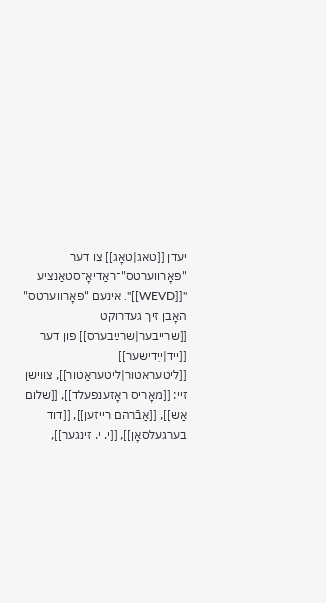יעדן [[טאג|טאָג]] צו דער "פאָרווערטס"־ראַדיאָ־סטאַנציע "[[WEVD]]". אינעם "פאָרווערטס" האָבן זיך געדרוקט [[שרייבער|שרײַבערס]] פון דער [[ייד|ייִדישער]] [[ליטעראטור|ליטעראַטור]], צווישן זיי: [[מאָריס ראָזענפעלד]], [[שלום אַש]], [[אַבֿרהם רייזען]], [[דוד בערגעלסאָן]], [[י. י. זינגער]],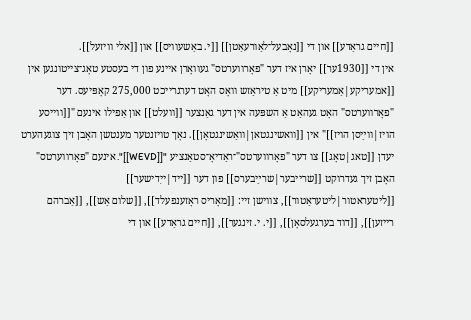[[חיים גראַדע]] און די [[נאָבעל־לאַורעאַטן]] [[י. באַשעוויס]] און [[אלי וויזעל]].
אין די [[1930ער]] יאָרן איז דער "פאָרווערטס" געוואָרן איינע פון די בעסטע טאָג־צייטונגען אין [[אמעריקע|אַמעריקע]] מיט אַ טיראַזש וואָס האָט דערגרייכט 275,000 קאָפּיעס. דער "פאָרווערטס" האָט געהאַט אַ השפּעה אין דער גאַנצער [[וועלט]] און אַפילו אינעם "[[ווייסע הויז|ווײַסן הויז]]" אין [[וואשינגטאן|וואַשינגטאָן]]. נאָך טויזנטער מענטשן האָבן זיך צוגעהערט יעדן [[טאג|טאָג]] צו דער "פאָרווערטס"־ראַדיאָ־סטאַנציע "[[WEVD]]". אינעם "פאָרווערטס" האָבן זיך געדרוקט [[שרייבער|שרײַבערס]] פון דער [[ייד|ייִדישער]] [[ליטעראטור|ליטעראַטור]], צווישן זיי: [[מאָריס ראָזענפעלד]], [[שלום אַש]], [[אַברהם רייזען]], [[דוד בערגעלסאָן]], [[י. י. זינגער]], [[חיים גראַדע]] און די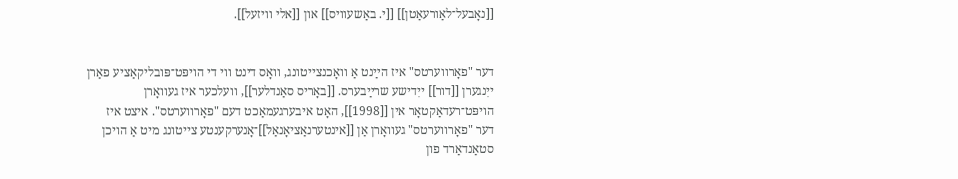[[נאָבעל־לאַורעאַטן]] [[י. באַשעוויס]] און [[אלי וויזעל]].


דער "פאָרווערטס" איז הײַנט אַ וואָכנצייטונג, וואָס דינט ווי די הויפּט־פּובליקאַציע פאַרן ייִנגערן [[דור]] ייִדישע שרײַבערס. [[באָריס סאַנדלער]], וועלכער איז געוואָרן הויפּט־רעדאַקטאָר אין [[1998]], האָט איבערגעמאַכט דעם "פאָרווערטס". איצט איז דער "פאָרווערטס" געוואָרן אַן [[אינטערנאַציאָנאַל]]־אָנערקענטע צייטונג מיט אַ הויכן סטאַנדאַרד פון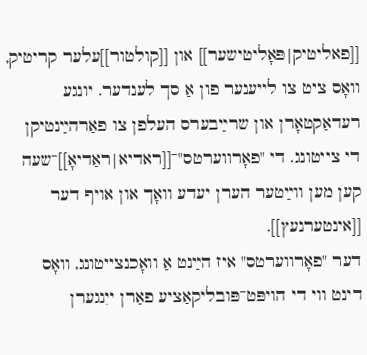[[פאליטיק|פּאָליטישער]] און [[קולטור]]עלער קריטיק, וואָס ציט צו לייענער פון אַ סך לענדער. יונגע רעדאַקטאָרן און שרײַבערס העלפן צו פאַרהײַנטיקן די צייטונג. די "פאָרווערטס"־[[ראדיא|ראַדיאָ]]־שעה קען מען ווײַטער הערן יעדע וואָך און אויף דער [[אינטערנעץ]].
דער "פאָרווערטס" איז הײַנט אַ וואָכנצייטונג, וואָס דינט ווי די הויפּט־פּובליקאַציע פאַרן ייִנגערן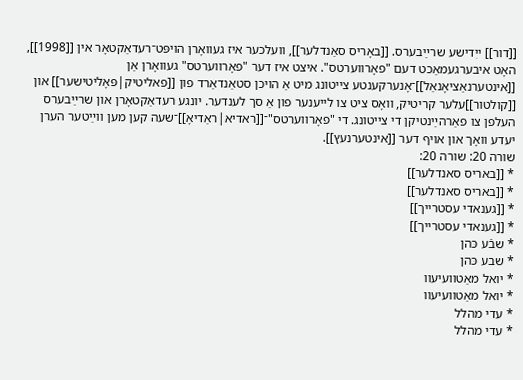[[דור]] ייִדישע שרײַבערס. [[באָריס סאַנדלער]], וועלכער איז געוואָרן הויפּט־רעדאַקטאָר אין [[1998]], האָט איבערגעמאַכט דעם "פאָרווערטס". איצט איז דער "פאָרווערטס" געוואָרן אַן [[אינטערנאַציאָנאַל]]־אָנערקענטע צייטונג מיט אַ הויכן סטאַנדאַרד פון [[פאליטיק|פּאָליטישער]] און [[קולטור]]עלער קריטיק, וואָס ציט צו לייענער פון אַ סך לענדער. יונגע רעדאַקטאָרן און שרײַבערס העלפן צו פאַרהײַנטיקן די צייטונג. די "פאָרווערטס"־[[ראדיא|ראַדיאָ]]־שעה קען מען ווײַטער הערן יעדע וואָך און אויף דער [[אינטערנעץ]].
שורה 20: שורה 20:
* [[באריס סאנדלער]]
* [[באריס סאנדלער]]
* [[גענאדי עסטרייך]]
* [[גענאדי עסטרייך]]
* שבֿע כּהן
* שבע כּהן
* יואל מאַטוועיעוו
* יואל מאַטוועיעוו
* עדי מהלל
* עדי מהלל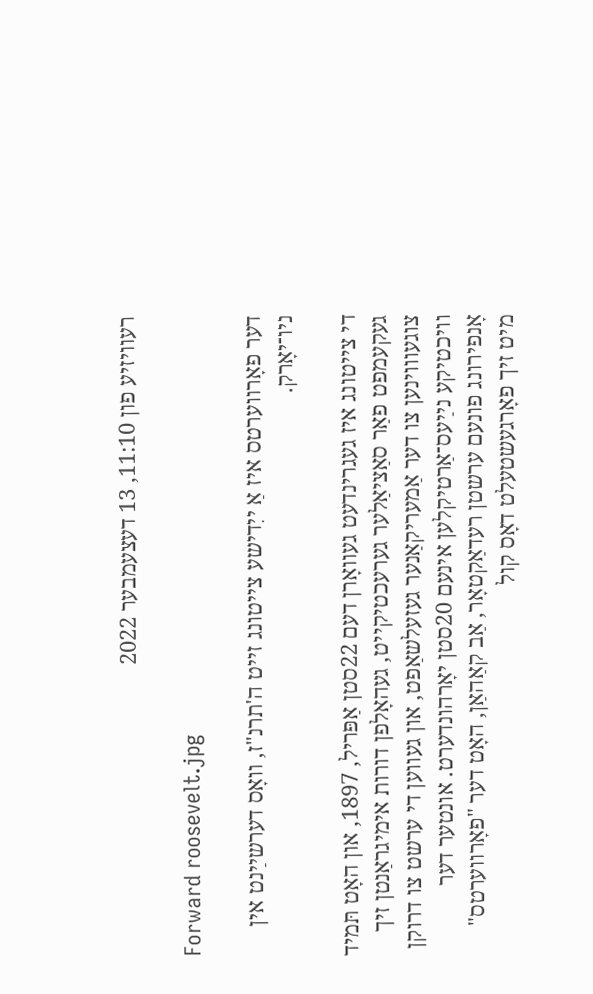רעוויזיע פון 11:10, 13 דעצעמבער 2022

Forward roosevelt.jpg

דער פאָרװערטס איז אַ ייִדישע צייטונג זייט ה'תרנ"ז, װאָס דערשײַנט אין ניו־יאָרק.

די צייטונג איז געגרינדעט געוואָרן דעם 22סטן אַפּריל, 1897, און האָט תּמיד געקעמפט פאַר סאַציאַלער גערעכטיקייט, געהאָלפן דורות אימיגראַנטן זיך צוגעוווינען צו דער אַמעריקאַנער געזעלשאַפט, און געווען די ערשט צו דרוקן וויכטיקע נײַעס־אַרטיקלען אינעם 20סטן יאָרהונדערט. אונטער דער אָנפירונג פונעם ערשטן רעדאַקטאָר, אַב קאַהאַן, האָט דער "פאָרווערטס" מיט זיך פאָרגעשטעלט דאָס קול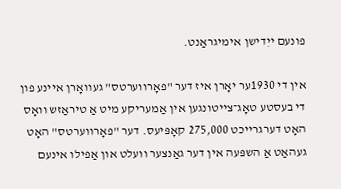פונעם ייִדישן אימיגראַנט.

אין די 1930ער יאָרן איז דער "פאָרווערטס" געוואָרן איינע פון די בעסטע טאָג־צייטונגען אין אַמעריקע מיט אַ טיראַזש וואָס האָט דערגרייכט 275,000 קאָפּיעס. דער "פאָרווערטס" האָט געהאַט אַ השפּעה אין דער גאַנצער וועלט און אַפילו אינעם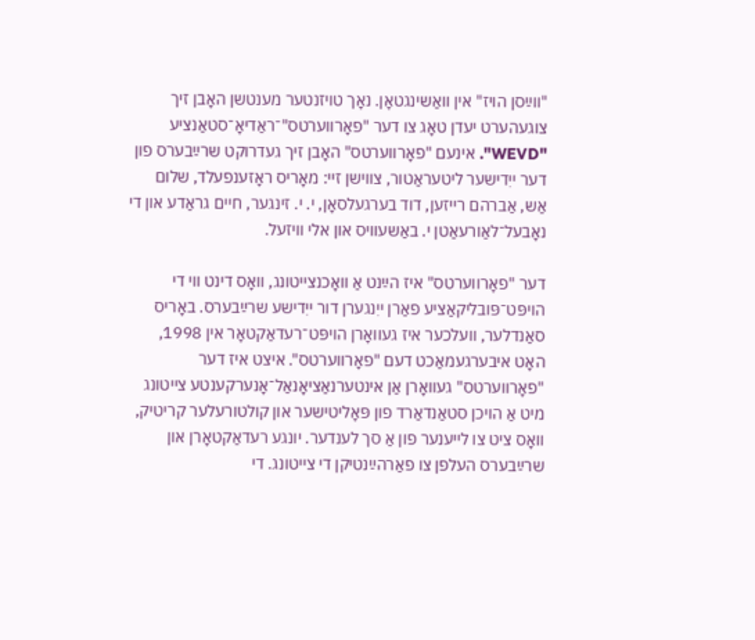"ווײַסן הויז" אין וואַשינגטאָן. נאָך טויזנטער מענטשן האָבן זיך צוגעהערט יעדן טאָג צו דער "פאָרווערטס"־ראַדיאָ־סטאַנציע "WEVD". אינעם "פאָרווערטס" האָבן זיך געדרוקט שרײַבערס פון דער ייִדישער ליטעראַטור, צווישן זיי: מאָריס ראָזענפעלד, שלום אַש, אַברהם רייזען, דוד בערגעלסאָן, י. י. זינגער, חיים גראַדע און די נאָבעל־לאַורעאַטן י. באַשעוויס און אלי וויזעל.

דער "פאָרווערטס" איז הײַנט אַ וואָכנצייטונג, וואָס דינט ווי די הויפּט־פּובליקאַציע פאַרן ייִנגערן דור ייִדישע שרײַבערס. באָריס סאַנדלער, וועלכער איז געוואָרן הויפּט־רעדאַקטאָר אין 1998, האָט איבערגעמאַכט דעם "פאָרווערטס". איצט איז דער "פאָרווערטס" געוואָרן אַן אינטערנאַציאָנאַל־אָנערקענטע צייטונג מיט אַ הויכן סטאַנדאַרד פון פּאָליטישער און קולטורעלער קריטיק, וואָס ציט צו לייענער פון אַ סך לענדער. יונגע רעדאַקטאָרן און שרײַבערס העלפן צו פאַרהײַנטיקן די צייטונג. די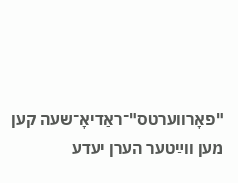"פאָרווערטס"־ראַדיאָ־שעה קען מען ווײַטער הערן יעדע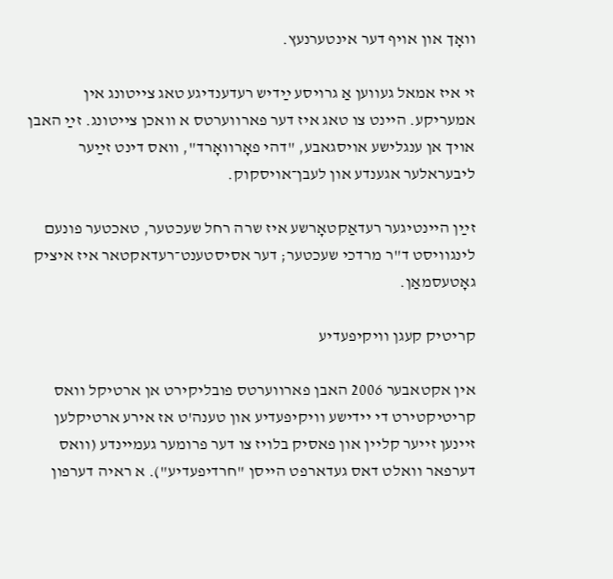וואָך און אויף דער אינטערנעץ.

זי איז אמאל געווען אַ גרויסע ײַדיש רעדענדיגע טאג צייטונג אין אמעריקע. היינט צו טאג איז דער פארווערטס א וואכן צייטונג. זײַ האבן אויך אן ענגלישע אויסגאבע, "דהי פאָרוואָרד", וואס דינט זײַער ליבעראלער אגענדע און לעבן־אויסקוק.

זײַן היינטיגער רעדאַקטאָרשע איז שרה רחל שעכטער, טאכטער פונעם לינגוויסט ד"ר מרדכי שעכטער; דער אסיסטענט־רעדאקטאר איז איציק גאָטעסמאַן.

קריטיק קעגן וויקיפעדיע

אין אקטאבער 2006 האבן פארווערטס פובליקירט אן ארטיקל וואס קריטיקטירט די יידישע וויקיפעדיע און טענה'ט אז אירע ארטיקלען זיינען זייער קליין און פאסיק בלויז צו דער פרומער געמיינדע (וואס דערפאר וואלט דאס געדארפט הייסן "חרדיפעדיע"). א ראיה דערפון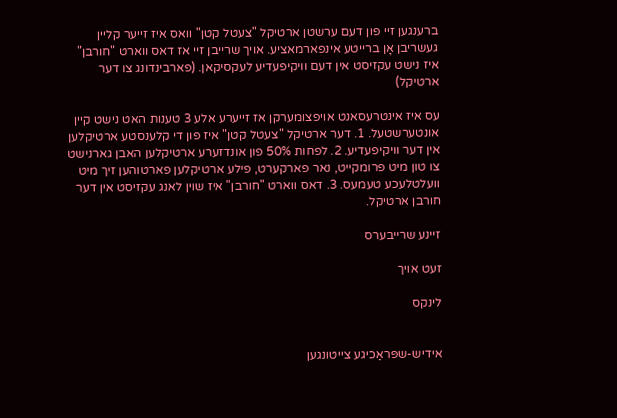ברענגען זיי פון דעם ערשטן ארטיקל "צעטל קטן" וואס איז זייער קליין געשריבן אָן ברייטע אינפארמאציע. אויך שרייבן זיי אז דאס ווארט "חורבן" איז נישט עקזיסט אין דעם וויקיפעדיע לעקסיקאן. (פארבינדונג צו דער ארטיקל)

עס איז אינטרעסאנט אויפצומערקן אז זייערע אלע 3 טענות האט נישט קיין אונטערשטעל. 1. דער ארטיקל "צעטל קטן" איז פון די קלענסטע ארטיקלען אין דער וויקיפעדיע. 2. לפחות 50% פון אונדזערע ארטיקלען האבן גארנישט צו טון מיט פרומקייט, נאר פארקערט, פילע ארטיקלען פארטוהען זיך מיט וועלטלעכע טעמעס. 3. דאס ווארט "חורבן" איז שוין לאנג עקזיסט אין דער חורבן ארטיקל.

זיינע שרייבערס

זעט אויך

לינקס


אידיש-שפּראַכיגע צייטונגען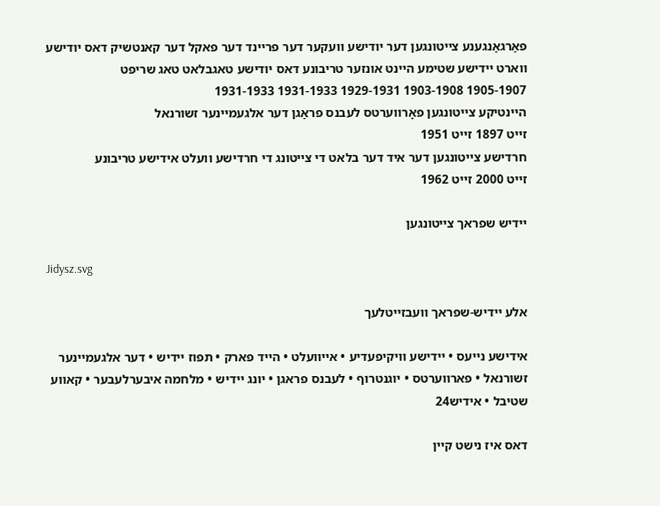פאַרגאַנגענע צייטונגען דער יודישע וועקער דער פריינד דער פאקל דער קאנטשיק דאס יודישע ווארט יידישע שטימע היינט אונזער טריבונע דאס יודישע טאגבלאט טאג שריפט
1905-1907 1903-1908 1929-1931 1931-1933 1931-1933
היינטיקע צייטונגען פאָרווערטס לעבנס פראַגן דער אלגעמיינער זשורנאל
זייט 1897 זייט 1951
חרדישע צייטונגען דער איד דער בלאט די צייטונג די חרדישע וועלט אידישע טריבונע
זייט 2000 זייט 1962

יידיש שפראך צייטונגען

Jidysz.svg

אלע יידיש-שפראך וועבזייטלעך

אידישע נייעס • יידישע וויקיפעדיע • אייוועלט • הייד פארק • תפוז יידיש • דער אלגעמיינער זשורנאל • פארווערטס • יוגנטרוף • לעבנס פראגן • יונג יידיש • מלחמה איבערלעבער • קאווע שטיבל • אידיש24

דאס איז נישט קיין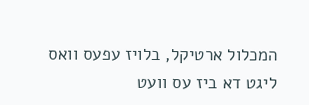המכלול ארטיקל, בלויז עפעס וואס ליגט דא ביז עס וועט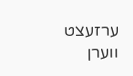ערזעצט ווערן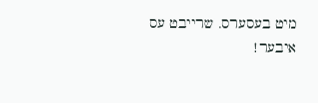מיט בעסערס. שרייבט עס איבער!